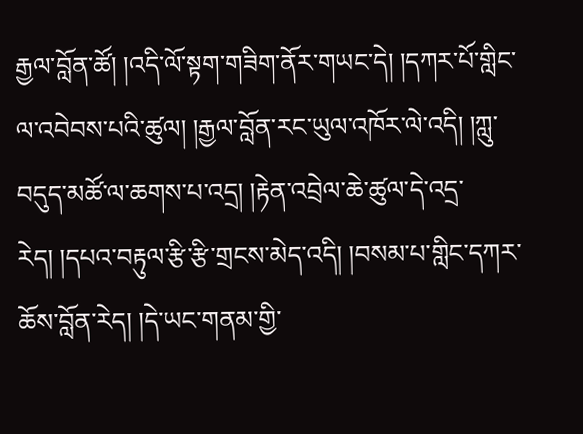རྒྱལ་བློན་ཚོ། །འདི་ལོ་སྟག་གཟིག་ནོར་གཡང་དེ། །དཀར་པོ་གླིང་ལ་འབེབས་པའི་ཚུལ། །རྒྱལ་བློན་རང་ཡུལ་འཁོར་ལེ་འདི། །ཀླུ་བདུད་མཚོ་ལ་ཆགས་པ་འདྲ། །རྟེན་འབྲེལ་ཆེ་ཚུལ་དེ་འདྲ་རེད། །དཔའ་བརྟུལ་རྩི་རྩི་གྲངས་མེད་འདི། །བསམ་པ་གླིང་དཀར་ཆོས་བློན་རེད། །དེ་ཡང་གནམ་གྱི་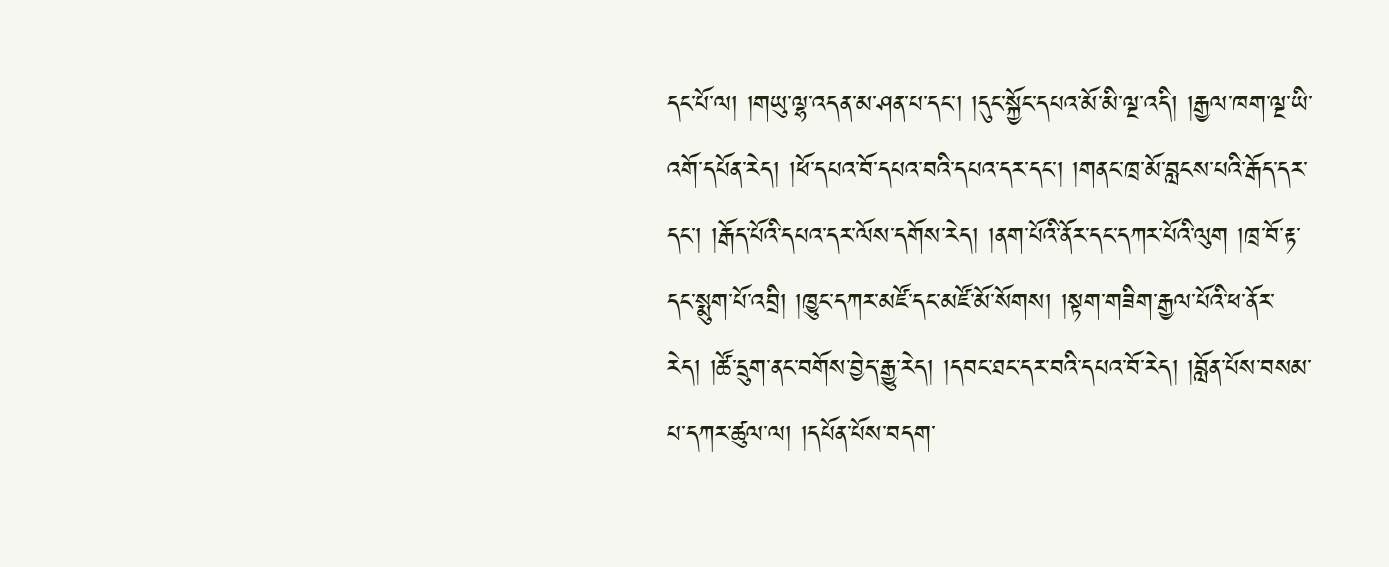དང་པོ་ལ། །གཡུ་ལྷ་འདན་མ་ཤན་པ་དང་། །དུང་སྐྱོང་དཔའ་མོ་མི་ལྔ་འདི། །རྒྱལ་ཁག་ལྔ་ཡི་འགོ་དཔོན་རེད། །ཕོ་དཔའ་བོ་དཔའ་བའི་དཔའ་དར་དང་། །གནང་ཁྲ་མོ་བླངས་པའི་རྒོད་དར་དང་། །རྒོད་པོའི་དཔའ་དར་ལོས་དགོས་རེད། །ནག་པོའི་ནོར་དང་དཀར་པོའི་ལུག །ཁྲ་བོ་རྟ་དང་སྨུག་པོ་འབྲི། །ཁྱུང་དཀར་མཛོ་དང་མཛོ་མོ་སོགས། །སྟག་གཟིག་རྒྱལ་པོའི་ཕ་ནོར་རེད། །ཚོ་དྲུག་ནང་བགོས་བྱེད་རྒྱུ་རེད། །དབང་ཐང་དར་བའི་དཔའ་བོ་རེད། །བློན་པོས་བསམ་པ་དཀར་ཚུལ་ལ། །དཔོན་པོས་བདག་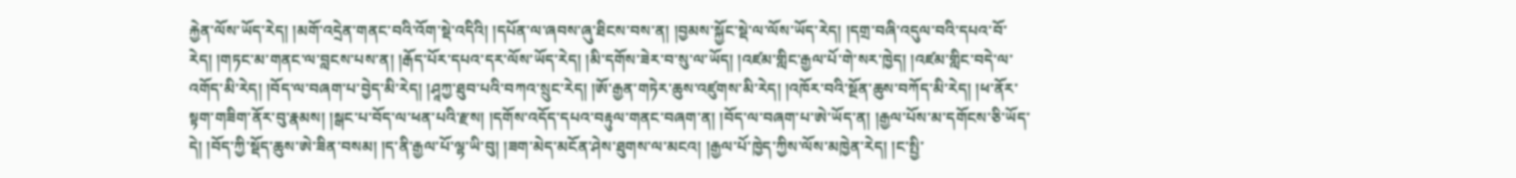རྐྱེན་ལོས་ཡོད་རེད། །མགོ་འདྲེན་གནང་བའི་འོག་སྡེ་འདིའི། །དཔོན་ལ་ཞབས་ཞུ་ཐིངས་བས་ན། །བྱམས་སྐྱོང་སྡེ་ལ་ལོས་ཡོད་རེད། །དགྲ་བཞི་འདུལ་བའི་དཔའ་བོ་རེད། །གཏང་མ་གནང་ལ་བླངས་པས་ན། །རྒོད་པོར་དཔའ་དར་ལོས་ཡོད་རེད། །མི་དགོས་ཟེར་བ་སུ་ལ་ཡོད། །འཛམ་གླིང་རྒྱལ་པོ་གེ་སར་ཁྱེད། །འཛམ་གླིང་བདེ་ལ་འགོད་མི་རེད། །བོད་ལ་བཞག་པ་བྱེད་མི་རེད། །ཤཱཀྱ་ཐུབ་པའི་བཀའ་སྲུང་རེད། །ཨོ་རྒྱན་གཏེར་ཆུས་འཛུགས་མི་རེད། །འཁོར་བའི་སྔོན་ཆུས་བཀོད་མི་རེད། །ཕ་ནོར་སྟག་གཟིག་ནོར་བུ་རྣམས། །སྒང་པ་བོད་ལ་ཕན་པའི་རྫས། །དགོས་འདོད་དཔའ་བརྟུལ་གནང་བཞག་ན། །བོད་ལ་བཞག་པ་ཨེ་ཡོད་ན། །རྒྱལ་པོས་མ་དགོངས་ཅི་ཡོད་དེ། །བོད་ཀྱི་སྡོད་ཆུས་ཨེ་ཟིན་བསམ། །ད་ནི་རྒྱལ་པོ་ལྷ་ཡི་བུ། །ཟག་མེད་མངོན་ཤེས་ཐུགས་ལ་མངའ། །རྒྱལ་པོ་ཁྱེད་ཀྱིས་ལོས་མཁྱེན་རེད། །ང་སྤྱི་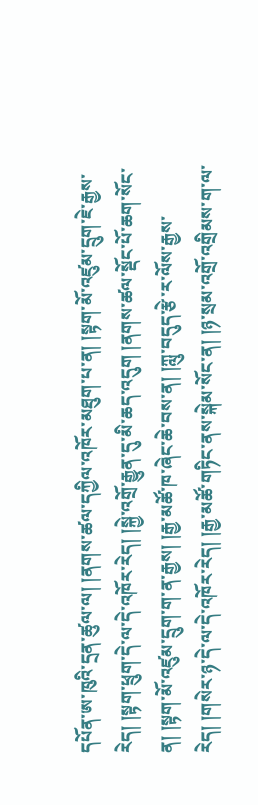དཔོན་ཨ་ཁུའི་དྲན་ཚུལ་ལ། །ནགས་ཚལ་དཀྱིལ་འཁོར་མཐུག་པ་ན། །སྟག་མོ་འཛུམ་དྲུག་ཇེ་རྒྱས་རེད། །སྟག་ཕྲུག་དེ་ལ་དེ་འཁོར་རེད། །སྐྱེ་འགྲོ་རྒྱུན་དུ་མི་ཆད་འདུག །ནགས་ཚལ་སྡོང་པོ་ཆག་སོང་ན། །སྟག་མོ་འཛུམ་དྲུག་ག་ན་རྒྱས། །རྒྱ་མཚོ་ཁ་ཞེང་ཆེ་བས་ན། །ཀླུ་བདུད་རྩེ་ར་ལོས་རྒྱས་རེད། །གསེར་ཉ་དེ་ལ་དེ་འཁོར་རེད། །རྒྱ་མཚོ་གཏིང་ནས་སྐེམ་སོང་ན། །ཉ་སྲམ་འགྲོ་འགྲིམས་ག་ལ་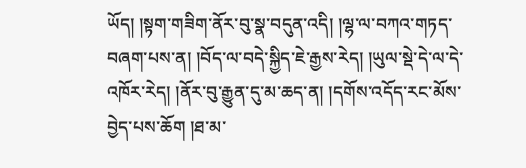ཡོད། །སྟག་གཟིག་ནོར་བུ་སྣ་བདུན་འདི། །ལྷ་ལ་བཀའ་གཏད་བཞག་པས་ན། །བོད་ལ་བདེ་སྐྱིད་ཇེ་རྒྱས་རེད། །ཡུལ་སྡེ་དེ་ལ་དེ་འཁོར་རེད། །ནོར་བུ་རྒྱུན་དུ་མ་ཆད་ན། །དགོས་འདོད་རང་མོས་བྱེད་པས་ཆོག །ཐ་མ་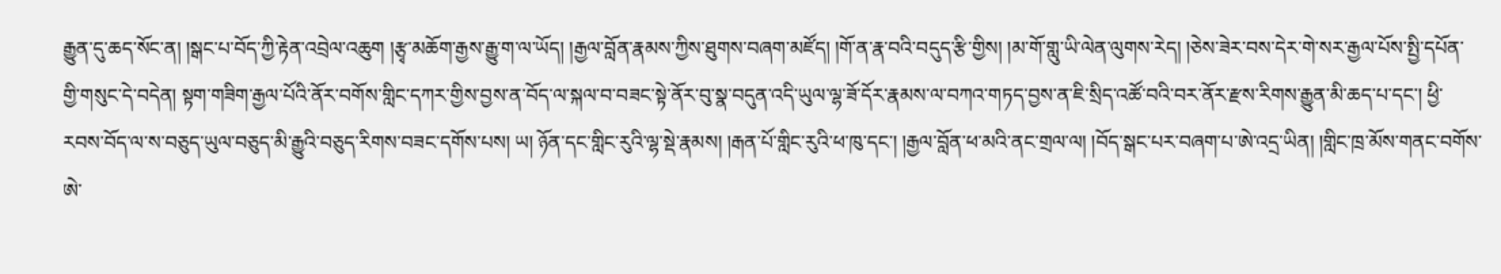རྒྱུན་དུ་ཆད་སོང་ན། །སྒང་པ་བོད་ཀྱི་རྟེན་འབྲེལ་འཆུག །རྩྭ་མཆོག་རྒྱས་རྒྱུ་ག་ལ་ཡོད། །རྒྱལ་བློན་རྣམས་ཀྱིས་ཐུགས་བཞག་མཛོད། །གོ་ན་རྣ་བའི་བདུད་རྩི་གྱིས། །མ་གོ་གླུ་ཡི་ལེན་ལུགས་རེད། །ཅེས་ཟེར་བས་དེར་གེ་སར་རྒྱལ་པོས་སྤྱི་དཔོན་གྱི་གསུང་དེ་བདེན། སྟག་གཟིག་རྒྱལ་པོའི་ནོར་བགོས་གླིང་དཀར་གྱིས་བྱས་ན་བོད་ལ་སྐལ་བ་བཟང་སྟེ་ནོར་བུ་སྣ་བདུན་འདི་ཡུལ་ལྷ་ཟོ་དོར་རྣམས་ལ་བཀའ་གཏད་བྱས་ན་ཇི་སྲིད་འཚོ་བའི་བར་ནོར་རྫས་རིགས་རྒྱུན་མི་ཆད་པ་དང་། ཕྱི་རབས་བོད་ལ་ས་བཅུད་ཡུལ་བཅུད་མི་རྒྱུའི་བཅུད་རིགས་བཟང་དགོས་པས། ཡ། ཉོན་དང་གླིང་རུའི་ལྷ་སྡེ་རྣམས། །རྒན་པོ་གླིང་རུའི་ཕ་ཁུ་དང་། །རྒྱལ་བློན་ཕ་མའི་ནང་གྲལ་ལ། །བོད་སྒང་པར་བཞག་པ་ཨེ་འདྲ་ཡིན། །གླིང་ཁྲ་མོས་གནང་བགོས་ཨེ་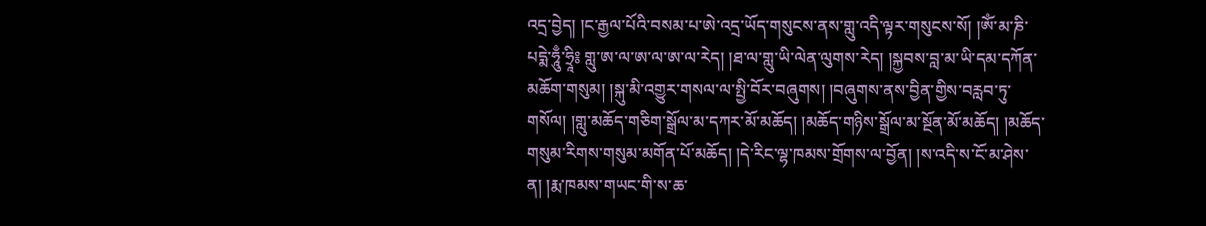འདྲ་བྱེད། །ང་རྒྱལ་པོའི་བསམ་པ་ཨེ་འདྲ་ཡོད་གསུངས་ནས་གླུ་འདི་ལྟར་གསུངས་སོ། །ཨོཾ་མ་ཎི་པདྨེ་ཧཱུྃ་ཧྲཱི༔ གླུ་ཨ་ལ་ཨ་ལ་ཨ་ལ་རེད། །ཐ་ལ་གླུ་ཡི་ལེན་ལུགས་རེད། །སྐྱབས་བླ་མ་ཡི་དམ་དཀོན་མཆོག་གསུམ། །སྐུ་མི་འགྱུར་གསལ་ལ་སྤྱི་བོར་བཞུགས། །བཞུགས་ནས་བྱིན་གྱིས་བརླབ་ཏུ་གསོལ། །གླུ་མཆོད་གཅིག་སྒྲོལ་མ་དཀར་མོ་མཆོད། །མཆོད་གཉིས་སྒྲོལ་མ་སྔོན་མོ་མཆོད། །མཆོད་གསུམ་རིགས་གསུམ་མགོན་པོ་མཆོད། །དེ་རིང་ལྷ་ཁམས་གྲོགས་ལ་བྱོན། །ས་འདི་ས་ངོ་མ་ཤེས་ན། །རྨ་ཁམས་གཡང་གི་ས་ཆ་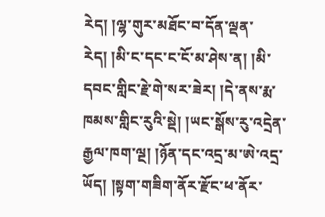རེད། །ལྷ་གུར་མཐོང་བ་དོན་ལྡན་རེད། །མི་ང་དང་ང་ངོ་མ་ཤེས་ན། །མི་དབང་གླིང་རྗེ་གེ་སར་ཟེར། །དེ་ནས་རྨ་ཁམས་གླིང་རུའི་སྡེ། །ཡང་སྒོས་རུ་འདྲེན་རྒྱལ་ཁག་ལྔ། །ཉོན་དང་འདྲ་མ་ཨེ་འདྲ་ཡོད། །སྟག་གཟིག་ནོར་རྫོང་ཕ་ནོར་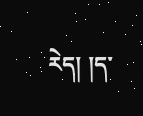རེད། །ད་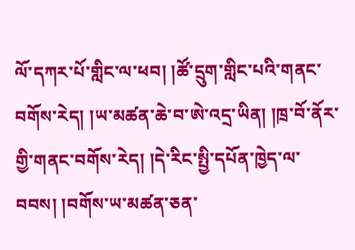ལོ་དཀར་པོ་གླིང་ལ་ཕབ། །ཚོ་དྲུག་གླིང་པའི་གནང་བགོས་རེད། །ཡ་མཚན་ཆེ་བ་ཨེ་འདྲ་ཡིན། །ཁྲ་བོ་ནོར་གྱི་གནང་བགོས་རེད། །དེ་རིང་སྤྱི་དཔོན་ཁྱེད་ལ་བབས། །བགོས་ཡ་མཚན་ཅན་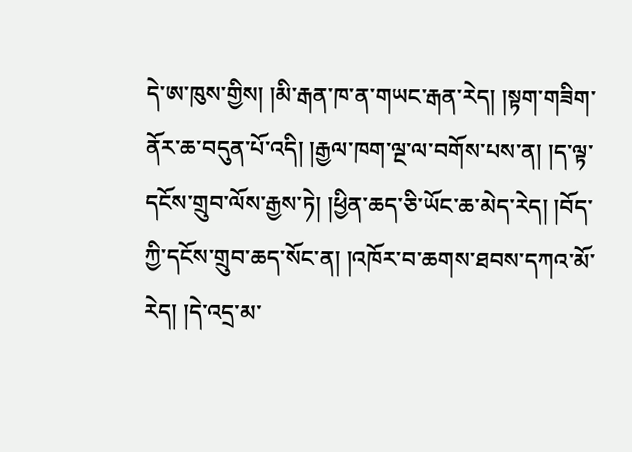དེ་ཨ་ཁུས་གྱིས། །མི་རྒན་ཁ་ན་གཡང་རྒན་རེད། །སྟག་གཟིག་ནོར་ཆ་བདུན་པོ་འདི། །རྒྱལ་ཁག་ལྔ་ལ་བགོས་པས་ན། །ད་ལྟ་དངོས་གྲུབ་ལོས་རྒྱས་ཏེ། །ཕྱིན་ཆད་ཅི་ཡོང་ཆ་མེད་རེད། །བོད་ཀྱི་དངོས་གྲུབ་ཆད་སོང་ན། །འཁོར་བ་ཆགས་ཐབས་དཀའ་མོ་རེད། །དེ་འདྲ་མ་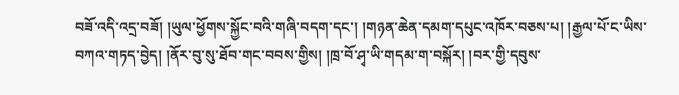བཟོ་འདི་འདྲ་བཟོ། །ཡུལ་ཕྱོགས་སྐྱོང་བའི་གཞི་བདག་དང་། །གཉན་ཆེན་དམག་དཔུང་འཁོར་བཅས་པ། །རྒྱལ་པོ་ང་ཡིས་བཀའ་གཏད་བྱེད། །ནོར་བུ་སུ་ཐོབ་གང་བབས་གྱིས། །ཁྲ་བོ་ཤྭ་ཡི་གདམ་ག་བསྐོར། །བར་གྱི་དབུས་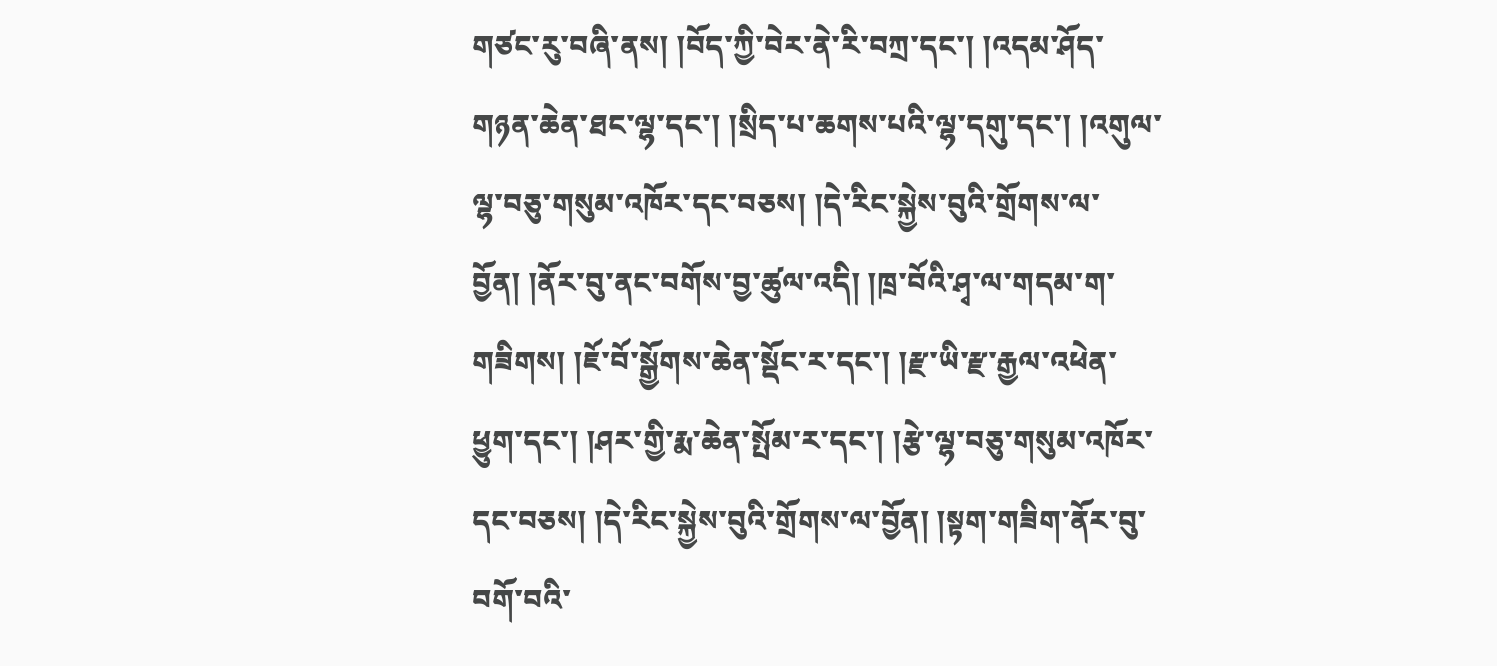གཙང་རུ་བཞི་ནས། །བོད་ཀྱི་བེར་ནེ་རི་བཀྲ་དང་། །འདམ་ཤོད་གཉན་ཆེན་ཐང་ལྷ་དང་། །སྲིད་པ་ཆགས་པའི་ལྷ་དགུ་དང་། །འགུལ་ལྷ་བཅུ་གསུམ་འཁོར་དང་བཅས། །དེ་རིང་སྐྱེས་བུའི་གྲོགས་ལ་བྱོན། །ནོར་བུ་ནང་བགོས་བྱ་ཚུལ་འདི། །ཁྲ་བོའི་ཤྭ་ལ་གདམ་ག་གཟིགས། །ཇོ་བོ་སྒྱོགས་ཆེན་སྡོང་ར་དང་། །རྫ་ཡི་རྫ་རྒྱལ་འཕེན་ཕྱུག་དང་། །ཤར་གྱི་རྨ་ཆེན་སྤོམ་ར་དང་། །རྩེ་ལྷ་བཅུ་གསུམ་འཁོར་དང་བཅས། །དེ་རིང་སྐྱེས་བུའི་གྲོགས་ལ་བྱོན། །སྟག་གཟིག་ནོར་བུ་བགོ་བའི་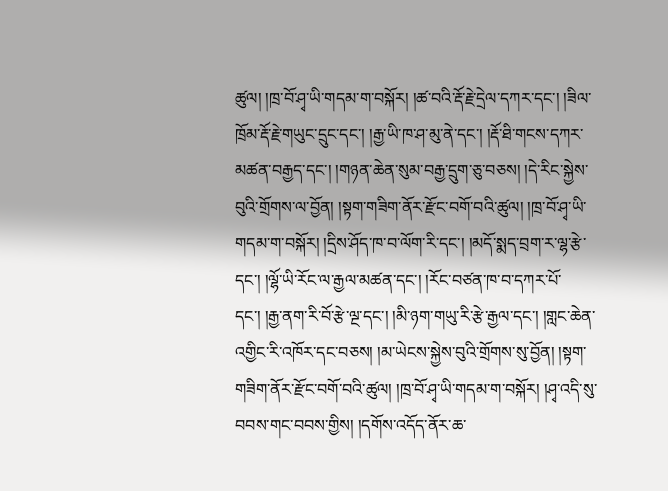ཚུལ། །ཁྲ་བོ་ཤྭ་ཡི་གདམ་ག་བསྐོར། །ཚ་བའི་རྡོ་རྗེ་དྲེལ་དཀར་དང་། །ཟིལ་ཁྲོམ་རྡོ་རྗེ་གཡུང་དྲུང་དང་། །རྒྱ་ཡི་ཁ་ཤ་མུ་ནེ་དང་། །རྡོ་ཐི་གངས་དཀར་མཚན་བརྒྱད་དང་། །གཉན་ཆེན་སུམ་བརྒྱ་དྲུག་ཅུ་བཅས། །དེ་རིང་སྐྱེས་བུའི་གྲོགས་ལ་བྱོན། །སྟག་གཟིག་ནོར་རྫོང་བགོ་བའི་ཚུལ། །ཁྲ་བོ་ཤྭ་ཡི་གདམ་ག་བསྐོར། །དྲིས་ཤོད་ཁ་བ་ལོག་རི་དང་། །མདོ་སྨད་བྲག་ར་ལྷ་རྩེ་དང་། །ལྷོ་ཡི་རོང་ལ་རྒྱལ་མཚན་དང་། །རོང་བཙན་ཁ་བ་དཀར་པོ་དང་། །རྒྱ་ནག་རི་བོ་རྩེ་ལྔ་དང་། །མི་ཉག་གཡུ་རི་རྩེ་རྒྱལ་དང་། །གླང་ཆེན་འགྱིང་རི་འཁོར་དང་བཅས། །མ་ཡེངས་སྐྱེས་བུའི་གྲོགས་སུ་བྱོན། །སྟག་གཟིག་ནོར་རྫོང་བགོ་བའི་ཚུལ། །ཁྲ་བོ་ཤྭ་ཡི་གདམ་ག་བསྐོར། །ཤྭ་འདི་སུ་བབས་གང་བབས་གྱིས། །དགོས་འདོད་ནོར་ཆ་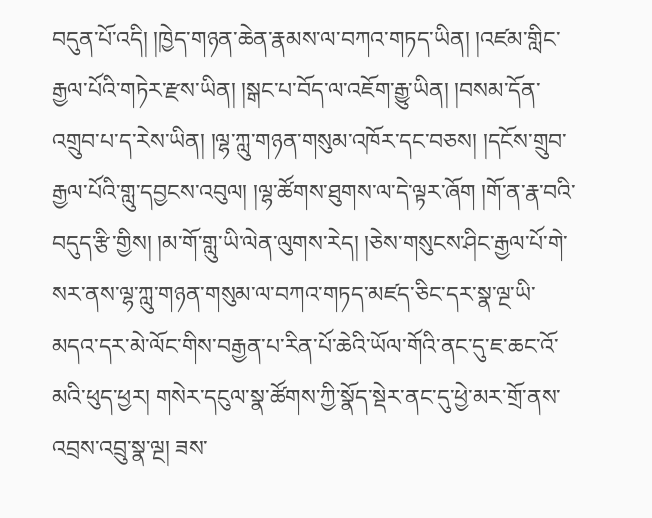བདུན་པོ་འདི། །ཁྱེད་གཉན་ཆེན་རྣམས་ལ་བཀའ་གཏད་ཡིན། །འཛམ་གླིང་རྒྱལ་པོའི་གཏེར་རྫས་ཡིན། །སྒང་པ་བོད་ལ་འཇོག་རྒྱུ་ཡིན། །བསམ་དོན་འགྲུབ་པ་ད་རེས་ཡིན། །ལྷ་ཀླུ་གཉན་གསུམ་འཁོར་དང་བཅས། །དངོས་གྲུབ་རྒྱལ་པོའི་གླུ་དབྱངས་འབུལ། །ལྷ་ཚོགས་ཐུགས་ལ་དེ་ལྟར་ཞོག །གོ་ན་རྣ་བའི་བདུད་རྩི་གྱིས། །མ་གོ་གླུ་ཡི་ལེན་ལུགས་རེད། །ཅེས་གསུངས་ཤིང་རྒྱལ་པོ་གེ་སར་ནས་ལྷ་ཀླུ་གཉན་གསུམ་ལ་བཀའ་གཏད་མཛད་ཅིང་དར་སྣ་ལྔ་ཡི་མདའ་དར་མེ་ལོང་གིས་བརྒྱན་པ་རིན་པོ་ཆེའི་ཡོལ་གོའི་ནང་དུ་ཇ་ཆང་འོ་མའི་ཕུད་ཕྱར། གསེར་དངུལ་སྣ་ཚོགས་ཀྱི་སྣོད་སྡེར་ནང་དུ་ཕྱེ་མར་གྲོ་ནས་འབྲས་འབྲུ་སྣ་ལྔ། ཟས་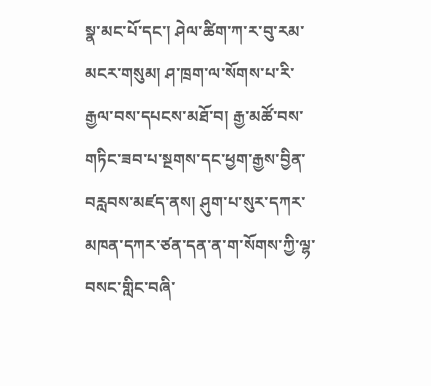སྣ་མང་པོ་དང་། ཤེལ་ཚིག་ཀ་ར་བུ་རམ་མངར་གསུམ། ཤ་ཁྲག་ལ་སོགས་པ་རི་རྒྱལ་བས་དཔངས་མཐོ་བ། རྒྱ་མཚོ་བས་གཏིང་ཟབ་པ་སྔགས་དང་ཕྱག་རྒྱས་བྱིན་བརླབས་མཛད་ནས། ཤུག་པ་སུར་དཀར་མཁན་དཀར་ཙན་དན་ན་ག་སོགས་ཀྱི་ལྷ་བསང་གླིང་བཞི་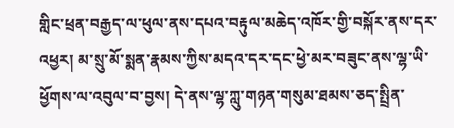གླིང་ཕྲན་བརྒྱད་ལ་ཕུལ་ནས་དཔའ་བརྟུལ་མཆེད་འཁོར་གྱི་བསྐོར་ནས་དར་འཕྱར། མ་སྲུ་མོ་སྨན་རྣམས་ཀྱིས་མདའ་དར་དང་ཕྱེ་མར་བཟུང་ནས་ལྷ་ཡི་ཕྱོགས་ལ་འབུལ་བ་བྱས། དེ་ནས་ལྷ་ཀླུ་གཉན་གསུམ་ཐམས་ཅད་སྤྲིན་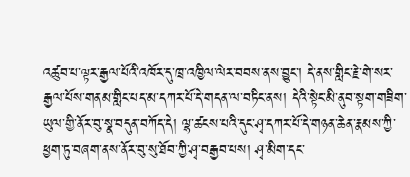འཚུབ་པ་ལྟར་རྒྱལ་པོའི་འཁོར་དུ་ཁྲ་འཁྱིལ་ལེར་བབས་ནས་བྱུང་། དེ་ནས་གླིང་རྗེ་གེ་སར་རྒྱལ་པོས་གནམ་གླིང་པད་མ་དཀར་པོ་དེ་གདན་ལ་བཏིང་ནས། དེའི་སྟེང་མི་ནུབ་སྟག་གཟིག་ཡུལ་གྱི་ནོར་བུ་སྣ་བདུན་བཀོད་དེ། ལྷ་ཚངས་པའི་དུང་ཤྭ་དཀར་པོ་དེ་གཉན་ཆེན་རྣམས་ཀྱི་ཕྱག་ཏུ་བཞག་ནས་ནོར་བུ་སུ་ཐོབ་ཀྱི་ཤྭ་བརྒྱབ་པས། ཤྭ་མིག་དང་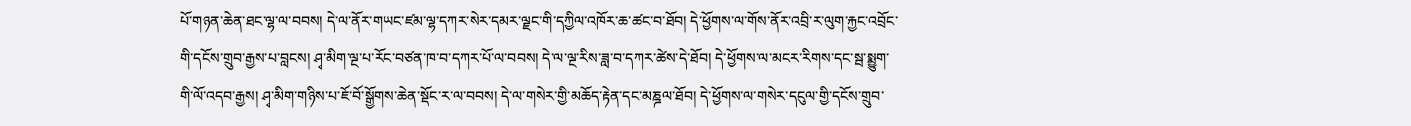པོ་གཉན་ཆེན་ཐང་ལྷ་ལ་བབས། དེ་ལ་ནོར་གཡང་ཛམ་ལྷ་དཀར་སེར་དམར་ལྗང་གི་དཀྱིལ་འཁོར་ཆ་ཚང་བ་ཐོབ། དེ་ཕྱོགས་ལ་གོས་ནོར་འབྲི་ར་ལུག་རྐྱང་འབྲོང་གི་དངོས་གྲུབ་རྒྱས་པ་བླངས། ཤྭ་མིག་ལྔ་པ་རོང་བཙན་ཁ་བ་དཀར་པོ་ལ་བབས། དེ་ལ་ལྔ་རིས་ཟླ་བ་དཀར་ཚེས་དེ་ཐོབ། དེ་ཕྱོགས་ལ་མངར་རིགས་དང་སྦ་སྨྱུག་གི་ལོ་འདབ་རྒྱས། ཤྭ་མིག་གཉིས་པ་ཇོ་བོ་སྒྱོགས་ཆེན་སྡོང་ར་ལ་བབས། དེ་ལ་གསེར་གྱི་མཆོད་རྟེན་དང་མཎྜལ་ཐོབ། དེ་ཕྱོགས་ལ་གསེར་དངུལ་གྱི་དངོས་གྲུབ་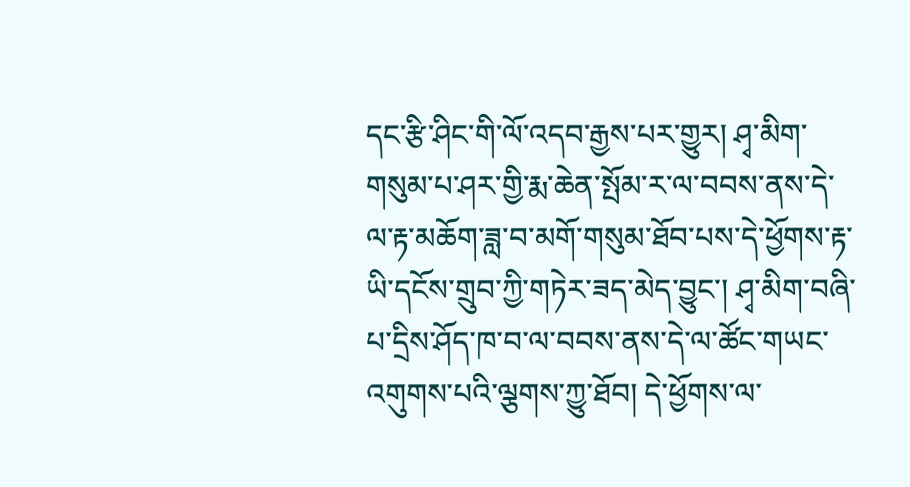དང་རྩི་ཤིང་གི་ལོ་འདབ་རྒྱས་པར་གྱུར། ཤྭ་མིག་གསུམ་པ་ཤར་གྱི་རྨ་ཆེན་སྤོམ་ར་ལ་བབས་ནས་དེ་ལ་རྟ་མཆོག་ཟླ་བ་མགོ་གསུམ་ཐོབ་པས་དེ་ཕྱོགས་རྟ་ཡི་དངོས་གྲུབ་ཀྱི་གཏེར་ཟད་མེད་བྱུང་། ཤྭ་མིག་བཞི་པ་དྲིས་ཤོད་ཁ་བ་ལ་བབས་ནས་དེ་ལ་ཚོང་གཡང་འགུགས་པའི་ལྕགས་ཀྱུ་ཐོབ། དེ་ཕྱོགས་ལ་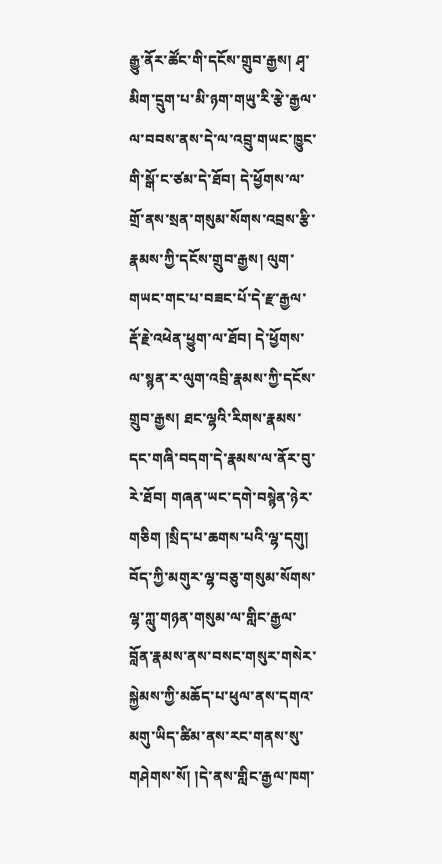རྒྱུ་ནོར་ཚོང་གི་དངོས་གྲུབ་རྒྱས། ཤྭ་མིག་དྲུག་པ་མི་ཉག་གཡུ་རི་རྩེ་རྒྱལ་ལ་བབས་ནས་དེ་ལ་འབྲུ་གཡང་ཁྱུང་གི་སྒོ་ང་ཙམ་དེ་ཐོབ། དེ་ཕྱོགས་ལ་གྲོ་ནས་སྲན་གསུམ་སོགས་འབྲས་རྩི་རྣམས་ཀྱི་དངོས་གྲུབ་རྒྱས། ལུག་གཡང་གང་པ་བཟང་པོ་དེ་རྫ་རྒྱལ་རྡོ་རྗེ་འཕེན་ཕྱུག་ལ་ཐོབ། དེ་ཕྱོགས་ལ་སྙན་ར་ལུག་འབྲི་རྣམས་ཀྱི་དངོས་གྲུབ་རྒྱས། ཐང་ལྷའི་རིགས་རྣམས་དང་གཞི་བདག་དེ་རྣམས་ལ་ནོར་བུ་རེ་ཐོབ། གཞན་ཡང་དགེ་བསྙེན་ཉེར་གཅིག །སྲིད་པ་ཆགས་པའི་ལྷ་དགུ། བོད་ཀྱི་མགུར་ལྷ་བཅུ་གསུམ་སོགས་ལྷ་ཀླུ་གཉན་གསུམ་ལ་གླིང་རྒྱལ་བློན་རྣམས་ནས་བསང་གསུར་གསེར་སྐྱེམས་ཀྱི་མཆོད་པ་ཕུལ་ནས་དགའ་མགུ་ཡིད་ཚིམ་ནས་རང་གནས་སུ་གཤེགས་སོ། །དེ་ནས་གླིང་རྒྱལ་ཁག་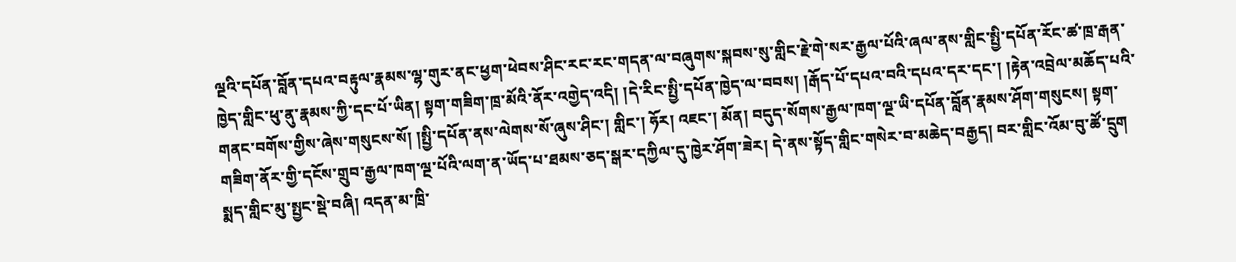ལྔའི་དཔོན་བློན་དཔའ་བརྟུལ་རྣམས་ལྷ་གུར་ནང་ཕྱག་ཕེབས་ཤིང་རང་རང་གདན་ལ་བཞུགས་སྐབས་སུ་གླིང་རྗེ་གེ་སར་རྒྱལ་པོའི་ཞལ་ནས་གླིང་སྤྱི་དཔོན་རོང་ཚ་ཁྲ་རྒན་ཁྱེད་གླིང་ཕུ་ནུ་རྣམས་ཀྱི་དང་པོ་ཡིན། སྟག་གཟིག་ཁྲ་མོའི་ནོར་འགྱེད་འདི། །དེ་རིང་སྤྱི་དཔོན་ཁྱེད་ལ་བབས། །རྒོད་པོ་དཔའ་བའི་དཔའ་དར་དང་། །རྟེན་འབྲེལ་མཆོད་པའི་གནང་བགོས་གྱིས་ཞེས་གསུངས་སོ། །སྤྱི་དཔོན་ནས་ལེགས་སོ་ཞུས་ཤིང་། གླིང་། ཧོར། འཇང་། མོན། བདུད་སོགས་རྒྱལ་ཁག་ལྔ་ཡི་དཔོན་བློན་རྣམས་ཤོག་གསུངས། སྟག་གཟིག་ནོར་གྱི་དངོས་གྲུབ་རྒྱལ་ཁག་ལྔ་པོའི་ལག་ན་ཡོད་པ་ཐམས་ཅད་སྒར་དཀྱིལ་དུ་ཁྱེར་ཤོག་ཟེར། དེ་ནས་སྟོད་གླིང་གསེར་བ་མཆེད་བརྒྱད། བར་གླིང་འོམ་བུ་ཚོ་དྲུག སྨད་གླིང་མུ་སྤྱང་སྡེ་བཞི། འདན་མ་ཁྲི་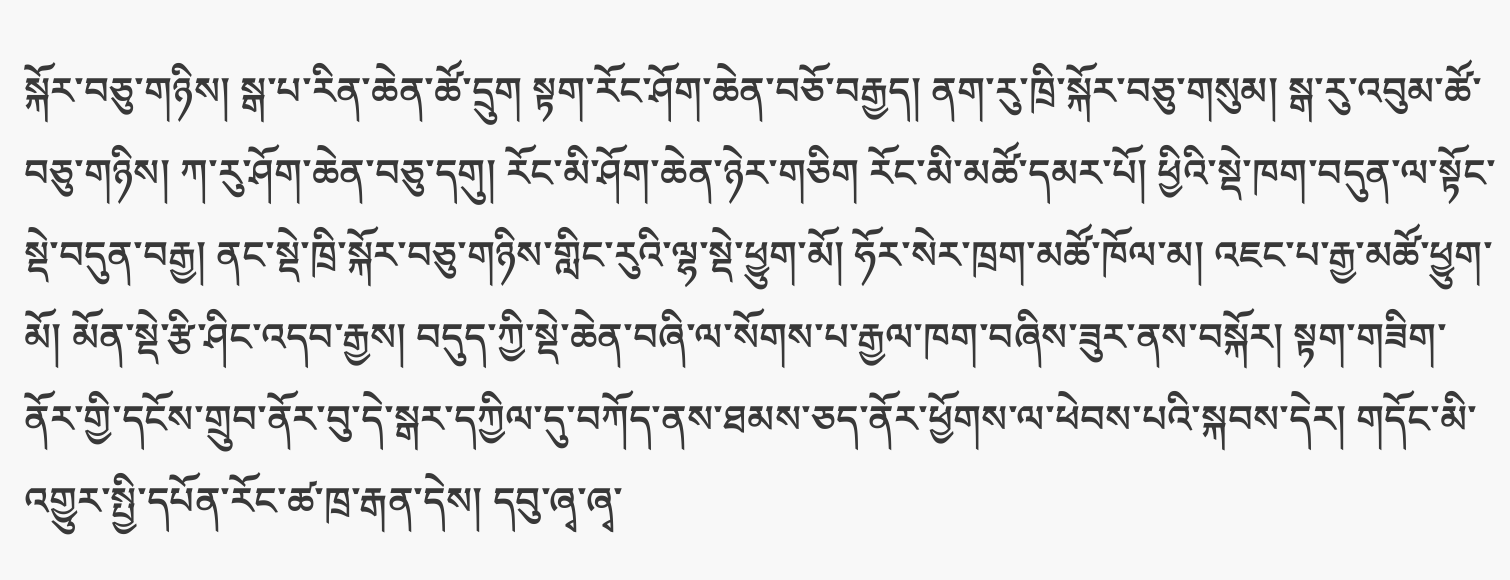སྐོར་བཅུ་གཉིས། སྒ་པ་རིན་ཆེན་ཚོ་དྲུག སྟག་རོང་ཤོག་ཆེན་བཅོ་བརྒྱད། ནག་རུ་ཁྲི་སྐོར་བཅུ་གསུམ། སྒ་རུ་འབུམ་ཚོ་བཅུ་གཉིས། ཀ་རུ་ཤོག་ཆེན་བཅུ་དགུ། རོང་མི་ཤོག་ཆེན་ཉེར་གཅིག རོང་མི་མཚོ་དམར་པོ། ཕྱིའི་སྡེ་ཁག་བདུན་ལ་སྟོང་སྡེ་བདུན་བརྒྱ། ནང་སྡེ་ཁྲི་སྐོར་བཅུ་གཉིས་གླིང་རུའི་ལྷ་སྡེ་ཕྱུག་མོ། ཧོར་སེར་ཁྲག་མཚོ་ཁོལ་མ། འཇང་པ་རྒྱ་མཚོ་ཕྱུག་མོ། མོན་སྡེ་རྩི་ཤིང་འདབ་རྒྱས། བདུད་ཀྱི་སྡེ་ཆེན་བཞི་ལ་སོགས་པ་རྒྱལ་ཁག་བཞིས་ཟུར་ནས་བསྐོར། སྟག་གཟིག་ནོར་གྱི་དངོས་གྲུབ་ནོར་བུ་དེ་སྒར་དཀྱིལ་དུ་བཀོད་ནས་ཐམས་ཅད་ནོར་ཕྱོགས་ལ་ཕེབས་པའི་སྐབས་དེར། གདོང་མི་འགྱུར་སྤྱི་དཔོན་རོང་ཚ་ཁྲ་རྒན་དེས། དབུ་ཞྭ་ཞྭ་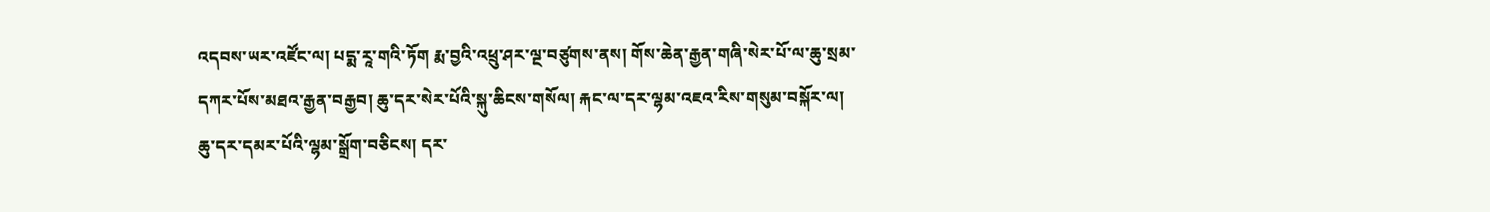འདབས་ཡར་འཛོང་ལ། པདྨ་རཱ་གའི་ཏོག རྨ་བྱའི་འཕྲུ་ཤར་ལྔ་བཙུགས་ནས། གོས་ཆེན་རྒྱན་གཞི་སེར་པོ་ལ་ཆུ་སྲམ་དཀར་པོས་མཐའ་རྒྱན་བརྒྱབ། ཆུ་དར་སེར་པོའི་སྐུ་ཆིངས་གསོལ། རྐང་ལ་དར་ལྷམ་འཇའ་རིས་གསུམ་བསྐོར་ལ། ཆུ་དར་དམར་པོའི་ལྷམ་སྒྲོག་བཅིངས། དར་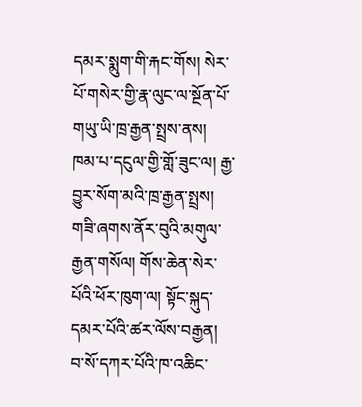དམར་སྨུག་གི་རྐང་གོས། སེར་པོ་གསེར་གྱི་རྣ་ལུང་ལ་སྔོན་པོ་གཡུ་ཡི་ཁྲ་རྒྱན་སྤྲས་ནས། ཁམ་པ་དངུལ་གྱི་གློ་ཟུང་ལ། རྒྱ་བྱུར་སོག་མའི་ཁྲ་རྒྱན་སྤྲས། གཟི་ཞགས་ནོར་བུའི་མགུལ་རྒྱན་གསོལ། གོས་ཆེན་སེར་པོའི་ཕོར་ཁུག་ལ། སྟོང་སྐུད་དམར་པོའི་ཚར་ལོས་བརྒྱན། བ་སོ་དཀར་པོའི་ཁ་འཆིང་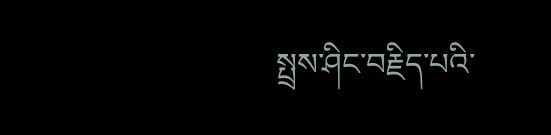སྤྲས་ཤིང་བརྗིད་པའི་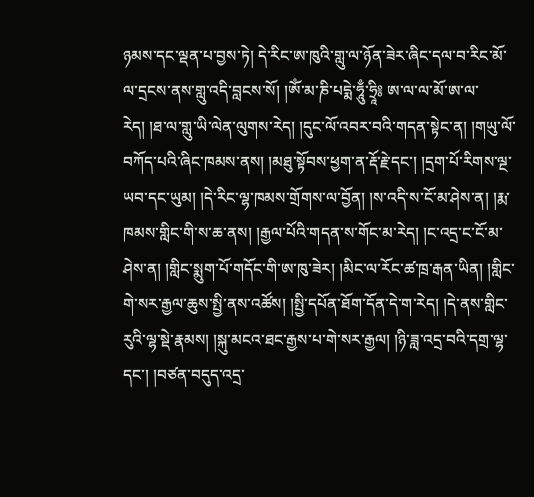ཉམས་དང་ལྡན་པ་བྱས་ཏེ། དེ་རིང་ཨ་ཁུའི་གླུ་ལ་ཉོན་ཟེར་ཞིང་དལ་བ་རིང་མོ་ལ་དྲངས་ནས་གླུ་འདི་བླངས་སོ། །ཨོཾ་མ་ཎི་པདྨེ་ཧཱུྃ་ཧྲཱི༔ ཨ་ལ་ལ་མོ་ཨ་ལ་རེད། །ཐ་ལ་གླུ་ཡི་ལེན་ལུགས་རེད། །དུང་ལོ་འབར་བའི་གདན་སྟེང་ན། །གཡུ་ལོ་བཀོད་པའི་ཞིང་ཁམས་ནས། །མཐུ་སྟོབས་ཕྱག་ན་རྡོ་རྗེ་དང་། །དྲག་པོ་རིགས་ལྔ་ཡབ་དང་ཡུམ། །དེ་རིང་ལྷ་ཁམས་གྲོགས་ལ་བྱོན། །ས་འདི་ས་ངོ་མ་ཤེས་ན། །རྨ་ཁམས་གླིང་གི་ས་ཆ་ནས། །རྒྱལ་པོའི་གདན་ས་གོང་མ་རེད། །ང་འདྲ་ང་ངོ་མ་ཤེས་ན། །གླིང་སྨུག་པོ་གདོང་གི་ཨ་ཁུ་ཟེར། །མིང་ལ་རོང་ཚ་ཁྲ་རྒན་ཡིན། །གླིང་གེ་སར་རྒྱལ་ཆུས་སྤྱི་ནས་འཚོས། །སྤྱི་དཔོན་ཐོག་དོན་དེ་ག་རེད། །དེ་ནས་གླིང་རུའི་ལྷ་སྡེ་རྣམས། །སྐུ་མངའ་ཐང་རྒྱས་པ་གེ་སར་རྒྱལ། །ཉི་ཟླ་འདྲ་བའི་དགྲ་ལྷ་དང་། །བཙན་བདུད་འདྲ་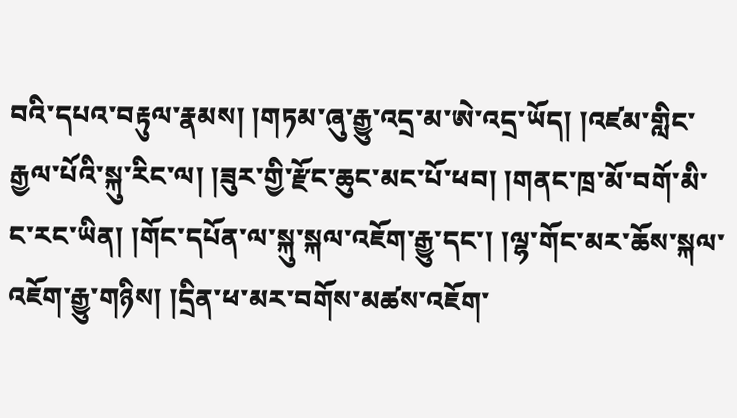བའི་དཔའ་བརྟུལ་རྣམས། །གཏམ་ཞུ་རྒྱུ་འདྲ་མ་ཨེ་འདྲ་ཡོད། །འཛམ་གླིང་རྒྱལ་པོའི་སྐུ་རིང་ལ། །ཟུར་གྱི་རྫོང་ཆུང་མང་པོ་ཕབ། །གནང་ཁྲ་མོ་བགོ་མི་ང་རང་ཡིན། །གོང་དཔོན་ལ་སྐུ་སྐལ་འཇོག་རྒྱུ་དང་། །ལྷ་གོང་མར་ཆོས་སྐལ་འཇོག་རྒྱུ་གཉིས། །དྲིན་ཕ་མར་བགོས་མཚས་འཇོག་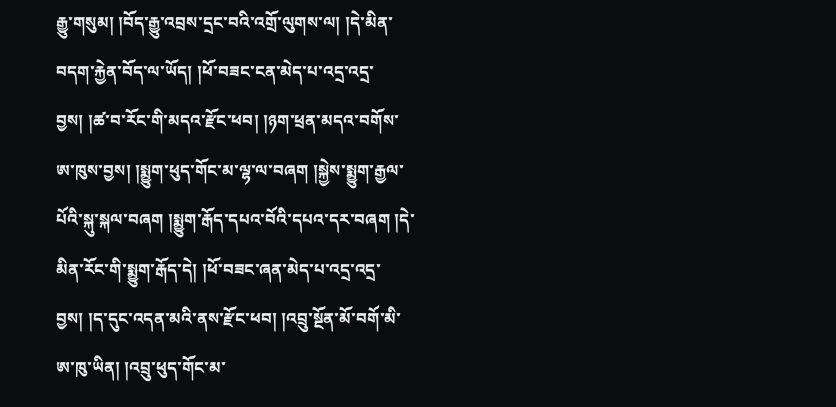རྒྱུ་གསུམ། །བོད་རྒྱུ་འབྲས་དྲང་བའི་འགྲོ་ལུགས་ལ། །དེ་མིན་བདག་རྐྱེན་བོད་ལ་ཡོད། །ཕོ་བཟང་ངན་མེད་པ་འདྲ་འདྲ་བྱས། །ཚ་བ་རོང་གི་མདའ་རྫོང་ཕབ། །ཉག་ཕྲན་མདའ་བགོས་ཨ་ཁུས་བྱས། །སྨྱུག་ཕུད་གོང་མ་ལྷ་ལ་བཞག །སྐྱེས་སྨྱུག་རྒྱལ་པོའི་སྐུ་སྐལ་བཞག །སྨྱུག་རྒོད་དཔའ་བོའི་དཔའ་དར་བཞག །དེ་མིན་རོང་གི་སྨྱུག་རྒོད་དེ། །ཕོ་བཟང་ཞན་མེད་པ་འདྲ་འདྲ་བྱས། །ད་དུང་འདན་མའི་ནས་རྫོང་ཕབ། །འབྲུ་སྔོན་མོ་བགོ་མི་ཨ་ཁུ་ཡིན། །འབྲུ་ཕུད་གོང་མ་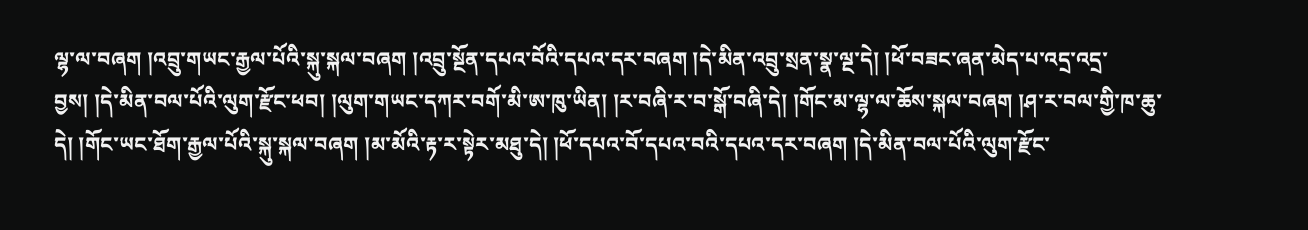ལྷ་ལ་བཞག །འབྲུ་གཡང་རྒྱལ་པོའི་སྐུ་སྐལ་བཞག །འབྲུ་སྔོན་དཔའ་བོའི་དཔའ་དར་བཞག །དེ་མིན་འབྲུ་སྲན་སྣ་ལྔ་དེ། །ཕོ་བཟང་ཞན་མེད་པ་འདྲ་འདྲ་བྱས། །དེ་མིན་བལ་པོའི་ལུག་རྫོང་ཕབ། །ལུག་གཡང་དཀར་བགོ་མི་ཨ་ཁུ་ཡིན། །ར་བཞི་ར་བ་སྒོ་བཞི་དེ། །གོང་མ་ལྷ་ལ་ཆོས་སྐལ་བཞག །ཤ་ར་བལ་གྱི་ཁ་ཆུ་དེ། །གོང་ཡང་ཐོག་རྒྱལ་པོའི་སྐུ་སྐལ་བཞག །མ་མོའི་རྟ་ར་སྟེར་མཐུ་དེ། །ཕོ་དཔའ་བོ་དཔའ་བའི་དཔའ་དར་བཞག །དེ་མིན་བལ་པོའི་ལུག་རྫོང་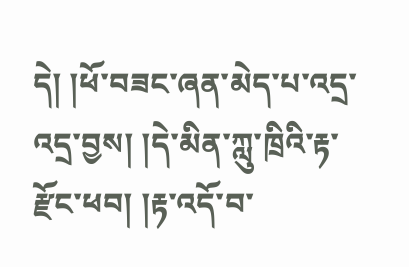དེ། །ཕོ་བཟང་ཞན་མེད་པ་འདྲ་འདྲ་བྱས། །དེ་མིན་ཀླུ་ཁྲིའི་རྟ་རྫོང་ཕབ། །རྟ་འདོ་བ་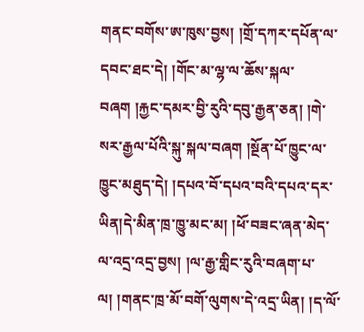གནང་བགོས་ཨ་ཁུས་བྱས། །གྲོ་དཀར་དཔོན་ལ་དབང་ཐང་དེ། །གོང་མ་ལྷ་ལ་ཆོས་སྐལ་བཞག །རྐྱང་དམར་བྱི་རུའི་དབུ་རྒྱན་ཅན། །གེ་སར་རྒྱལ་པོའི་སྐུ་སྐལ་བཞག །སྔོན་པོ་ཁྱུང་ལ་ཁྱུང་མཐུད་དེ། །དཔའ་བོ་དཔའ་བའི་དཔའ་དར་ཡིན།དེ་མིན་ཁྲ་ཁྱུ་མང་མ། །ཕོ་བཟང་ཞན་མེད་ལ་འདྲ་འདྲ་བྱས། །ལ་རྒྱ་གླིང་རུའི་བཞག་པ་ལ། །གནང་ཁྲ་མོ་བགོ་ལུགས་དེ་འདྲ་ཡིན། །ད་ལོ་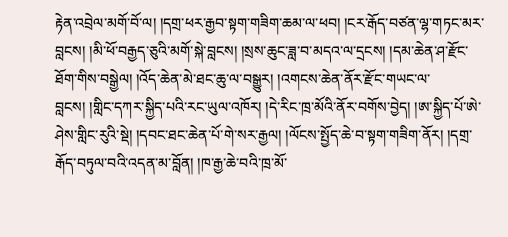རྟེན་འབྲེལ་མགོ་བོ་ལ། །དགྲ་ཕར་རྒྱབ་སྟག་གཟིག་ཆམ་ལ་ཕབ། །ངར་རྒོད་བཙན་ལྷ་གཏང་མར་བླངས། །མི་ཕོ་བརྒྱད་ཅུའི་མགོ་སྐེ་བླངས། །སྲས་ཆུང་ཟླ་བ་མདའ་ལ་དྲངས། །དམ་ཆེན་ཤ་རྫོང་ཐོག་གིས་བསྒྱེལ། །འོད་ཆེན་མེ་ཐང་ཆུ་ལ་བསྒྱུར། །འགངས་ཆེན་ནོར་རྫོང་གཡང་ལ་བླངས། །གླིང་དཀར་སྐྱིད་པའི་རང་ཡུལ་འཁོར། །དེ་རིང་ཁྲ་མོའི་ནོར་བགོས་བྱེད། །ཨ་སྐྱིད་པོ་ཨེ་ཤེས་གླིང་རུའི་སྡེ། །དབང་ཐང་ཆེན་པོ་གེ་སར་རྒྱལ། །ལོངས་སྤྱོད་ཆེ་བ་སྟག་གཟིག་ནོར། །དགྲ་རྒོད་བཏུལ་བའི་འདན་མ་བློན། །ཁ་རྒྱ་ཆེ་བའི་ཁྲ་མོ་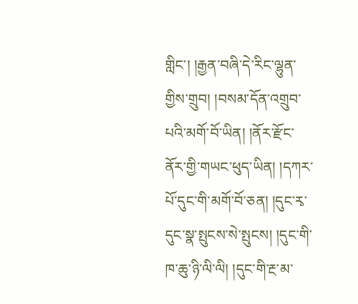གླིང་། །རྒྱན་བཞི་དེ་རིང་ལྷུན་གྱིས་གྲུབ། །བསམ་དོན་འགྲུབ་པའི་མགོ་བོ་ཡིན། །ནོར་རྫོང་ནོར་གྱི་གཡང་ཕུད་ཡིན། །དཀར་པོ་དུང་གི་མགོ་བོ་ཅན། །དུང་རྭ་དུང་སྣ་སྤུངས་སེ་སྤུངས། །དུང་གི་ཁ་ཆུ་ཉི་ལི་ལི། །དུང་གི་རྔ་མ་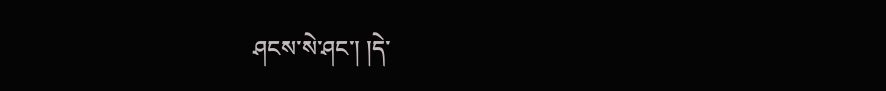ཤངས་སེ་ཤང་། །དེ་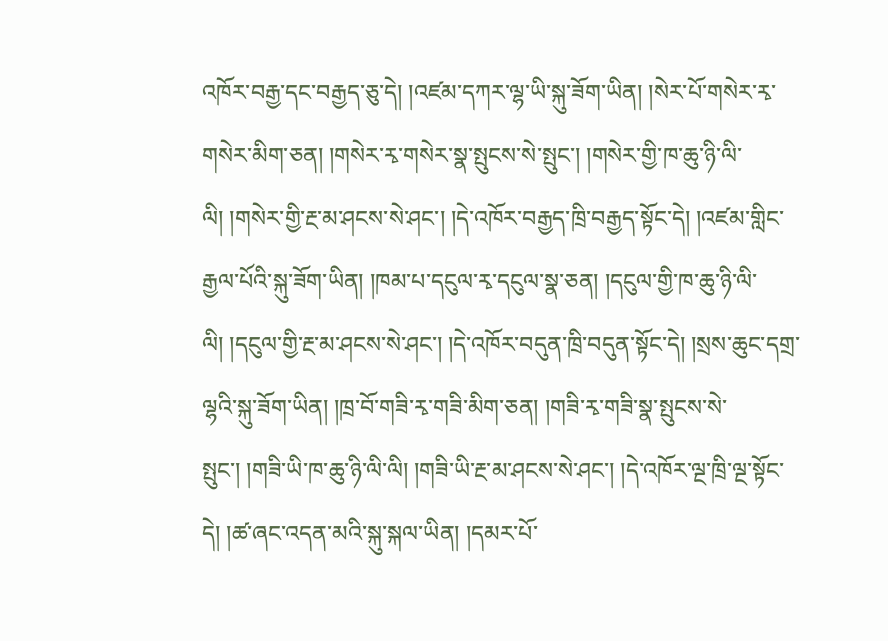འཁོར་བརྒྱ་དང་བརྒྱད་ཅུ་དེ། །འཛམ་དཀར་ལྷ་ཡི་སྐུ་ཟོག་ཡིན། །སེར་པོ་གསེར་རྭ་གསེར་མིག་ཅན། །གསེར་རྭ་གསེར་སྣ་སྤུངས་སེ་སྤུང་། །གསེར་གྱི་ཁ་ཆུ་ཉི་ལི་ལི། །གསེར་གྱི་རྔ་མ་ཤངས་སེ་ཤང་། །དེ་འཁོར་བརྒྱད་ཁྲི་བརྒྱད་སྟོང་དེ། །འཛམ་གླིང་རྒྱལ་པོའི་སྐུ་ཟོག་ཡིན། །ཁམ་པ་དངུལ་རྭ་དངུལ་སྣ་ཅན། །དངུལ་གྱི་ཁ་ཆུ་ཉི་ལི་ལི། །དངུལ་གྱི་རྔ་མ་ཤངས་སེ་ཤང་། །དེ་འཁོར་བདུན་ཁྲི་བདུན་སྟོང་དེ། །སྲས་ཆུང་དགྲ་ལྷའི་སྐུ་ཟོག་ཡིན། །ཁྲ་བོ་གཟི་རྭ་གཟི་མིག་ཅན། །གཟི་རྭ་གཟི་སྣ་སྤུངས་སེ་སྤུང་། །གཟི་ཡི་ཁ་ཆུ་ཉི་ལི་ལི། །གཟི་ཡི་རྔ་མ་ཤངས་སེ་ཤང་། །དེ་འཁོར་ལྔ་ཁྲི་ལྔ་སྟོང་དེ། །ཚ་ཞང་འདན་མའི་སྐུ་སྐལ་ཡིན། །དམར་པོ་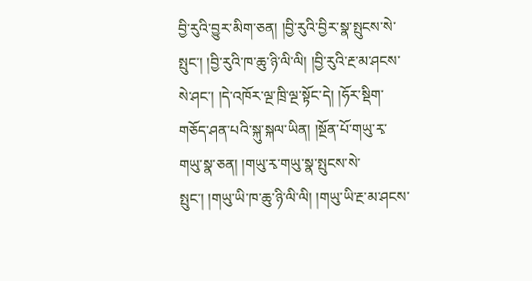བྱི་རུའི་བྱུར་མིག་ཅན། །བྱི་རུའི་བྱིར་སྣ་སྤུངས་སེ་སྤུང་། །བྱི་རུའི་ཁ་ཆུ་ཉི་ལི་ལི། །བྱི་རུའི་རྔ་མ་ཤངས་སེ་ཤང་། །དེ་འཁོར་ལྔ་ཁྲི་ལྔ་སྟོང་དེ། །ཧོར་སྡིག་གཅོད་ཤན་པའི་སྐུ་སྐལ་ཡིན། །སྔོན་པོ་གཡུ་རྭ་གཡུ་སྣ་ཅན། །གཡུ་རྭ་གཡུ་སྣ་སྤུངས་སེ་སྤུང་། །གཡུ་ཡི་ཁ་ཆུ་ཉི་ལི་ལི། །གཡུ་ཡི་རྔ་མ་ཤངས་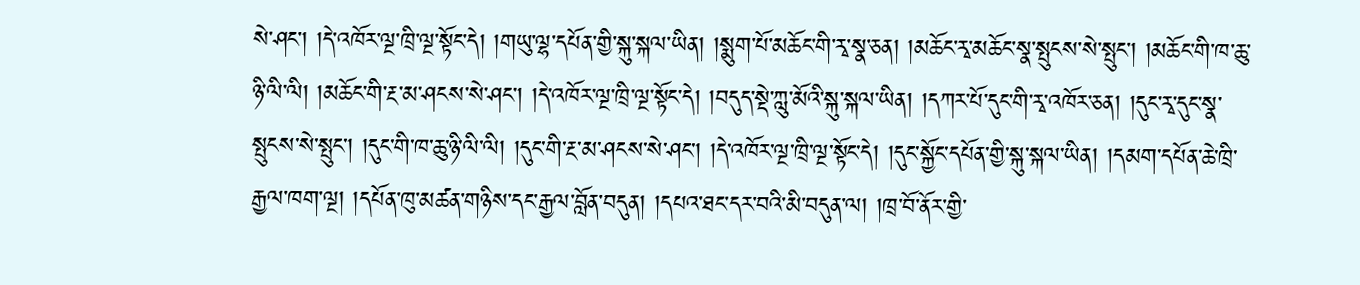སེ་ཤང་། །དེ་འཁོར་ལྔ་ཁྲི་ལྔ་སྟོང་དེ། །གཡུ་ལྷ་དཔོན་གྱི་སྐུ་སྐལ་ཡིན། །སྨུག་པོ་མཆོང་གི་རྭ་སྣ་ཅན། །མཆོང་རྭ་མཆོང་སྣ་སྤུངས་སེ་སྤུང་། །མཆོང་གི་ཁ་ཆུ་ཉི་ལི་ལི། །མཆོང་གི་རྔ་མ་ཤངས་སེ་ཤང་། །དེ་འཁོར་ལྔ་ཁྲི་ལྔ་སྟོང་དེ། །བདུད་སྡེ་ཀླུ་མོའི་སྐུ་སྐལ་ཡིན། །དཀར་པོ་དུང་གི་རྭ་འཁོར་ཅན། །དུང་རྭ་དུང་སྣ་སྤུངས་སེ་སྤུང་། །དུང་གི་ཁ་ཆུ་ཉི་ལི་ལི། །དུང་གི་རྔ་མ་ཤངས་སེ་ཤང་། །དེ་འཁོར་ལྔ་ཁྲི་ལྔ་སྟོང་དེ། །དུང་སྐྱོང་དཔོན་གྱི་སྐུ་སྐལ་ཡིན། །དམག་དཔོན་ཆེ་ཁྲི་རྒྱལ་ཁག་ལྔ། །དཔོན་ཁུ་མཚན་གཉིས་དང་རྒྱལ་བློན་བདུན། །དཔའ་ཐང་དར་བའི་མི་བདུན་ལ། །ཁྲ་བོ་ནོར་གྱི་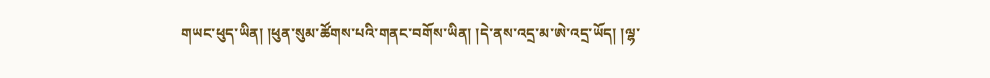གཡང་ཕུད་ཡིན། །ཕུན་སུམ་ཚོགས་པའི་གནང་བགོས་ཡིན། །དེ་ནས་འདྲ་མ་ཨེ་འདྲ་ཡོད། །ལྷ་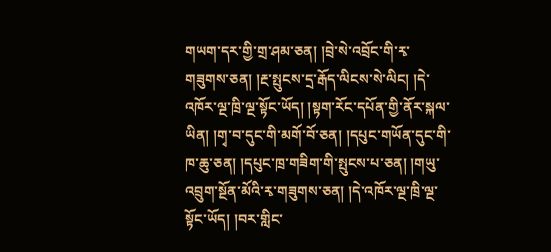གཡག་དར་གྱི་གྲ་ཤམ་ཅན། །བྲེ་སེ་འབྲོང་གི་རྭ་གཟུགས་ཅན། །རྔ་སྤུངས་དྲ་རྒོད་ལིངས་སེ་ལིང། །དེ་འཁོར་ལྔ་ཁྲི་ལྔ་སྟོང་ཡོད། །སྟག་རོང་དཔོན་གྱི་ནོར་སྐལ་ཡིན། །གྭ་བ་དུང་གི་མགོ་བོ་ཅན། །དཔུང་གཡོན་དུང་གི་ཁ་ཆུ་ཅན། །དཔུང་ཁྲ་གཟིག་གི་སྤུངས་པ་ཅན། །གཡུ་འབྲུག་སྔོན་མོའི་རྭ་གཟུགས་ཅན། །དེ་འཁོར་ལྔ་ཁྲི་ལྔ་སྟོང་ཡོད། །བར་གླིང་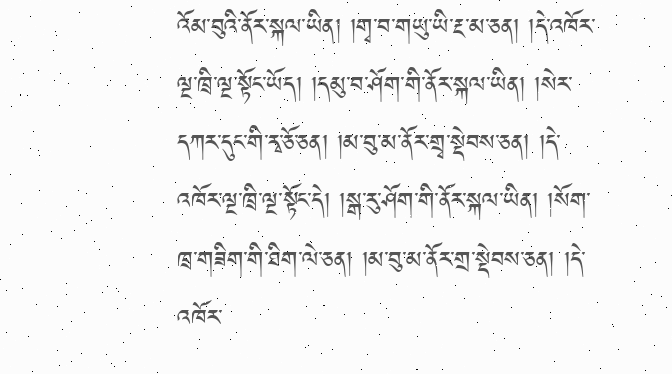འོམ་བུའི་ནོར་སྐལ་ཡིན། །གྭ་བ་གཡུ་ཡི་རྔ་མ་ཅན། །དེ་འཁོར་ལྔ་ཁྲི་ལྔ་སྟོང་ཡོད། །དམུ་བ་ཤོག་གི་ནོར་སྐལ་ཡིན། །སེར་དཀར་དུང་གི་རྭ་ཅོ་ཅན། །མ་བུ་མ་ནོར་གྲྭ་སྡེབས་ཅན། །དེ་འཁོར་ལྔ་ཁྲི་ལྔ་སྟོང་དེ། །སྒ་རུ་ཤོག་གི་ནོར་སྐལ་ཡིན། །སོག་ཁྲ་གཟིག་གི་ཐིག་ལེ་ཅན། །མ་བུ་མ་ནོར་གྲ་སྡེབས་ཅན། །དེ་འཁོར་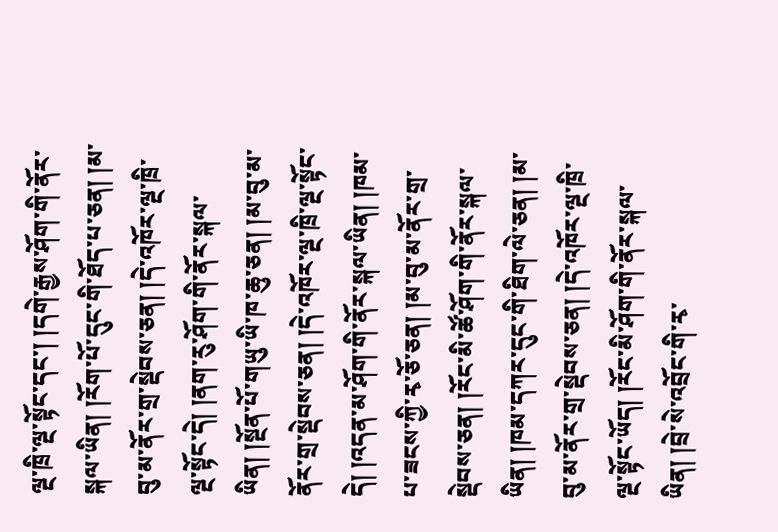ལྔ་ཁྲི་ལྔ་སྟོང་དང་། །དགེ་རྒྱས་ཤོག་གི་ནོར་སྐལ་ཡིན། །རོག་པོ་དུང་གི་ཐོད་པ་ཅན། །མ་བུ་མ་ནོར་གྲ་སྡེབས་ཅན། །དེ་འཁོར་ལྔ་ཁྲི་ལྔ་སྟོང་དེ། །ནག་རུ་ཤོག་གི་ནོར་སྐལ་ཡིན། །སྔོན་པོ་གཡུ་ཡི་ཁ་ཆུ་ཅན། །མ་བུ་མ་ནོར་གྲ་སྡེབས་ཅན། །དེ་འཁོར་ལྔ་ཁྲི་ལྔ་སྟོང་དེ། །འདན་མ་ཤོག་གི་ནོར་སྐལ་ཡིན། །ཁམ་པ་ཟངས་ཀྱི་རྭ་ཅོ་ཅན། །མ་བུ་མ་ནོར་གྲ་སྡེབས་ཅན། །རོང་མི་ཚོ་ཤོག་གི་ནོར་སྐལ་ཡིན། །ཁམ་དཀར་དུང་གི་ཐིག་ལེ་ཅན། །མ་བུ་མ་ནོར་གྲ་སྡེབས་ཅན། །དེ་འཁོར་ལྔ་ཁྲི་ལྔ་སྟོང་ཡོད། །རོང་མི་ཤོག་གི་ནོར་སྐལ་ཡིན། །བྲེ་སེ་འབྲོང་གི་རྭ་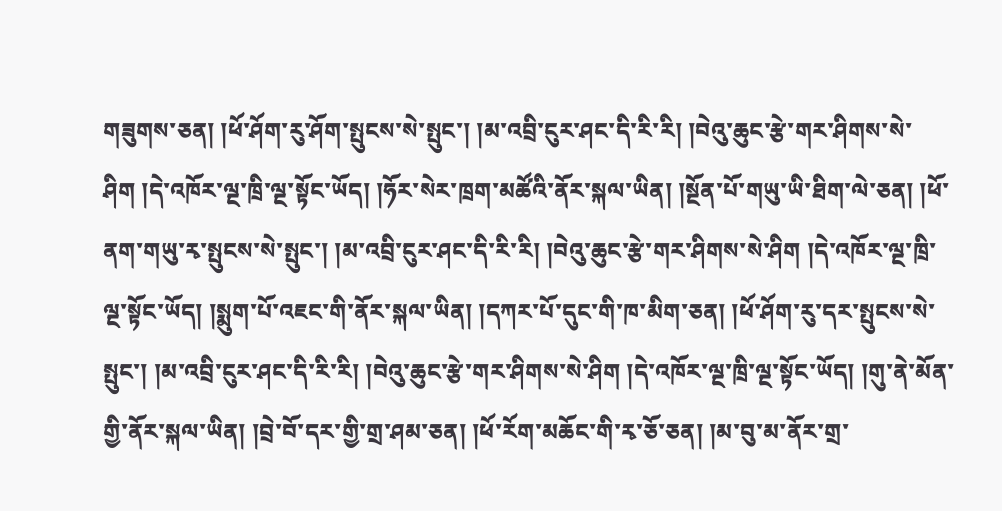གཟུགས་ཅན། །ཕོ་ཤོག་རུ་ཤོག་སྤུངས་སེ་སྤུང་། །མ་འབྲི་ངུར་ཤང་དི་རི་རི། །བེའུ་ཆུང་རྩེ་གར་ཤིགས་སེ་ཤིག །དེ་འཁོར་ལྔ་ཁྲི་ལྔ་སྟོང་ཡོད། །ཧོར་སེར་ཁྲག་མཚོའི་ནོར་སྐལ་ཡིན། །སྔོན་པོ་གཡུ་ཡི་ཐིག་ལེ་ཅན། །ཕོ་ནག་གཡུ་རྭ་སྤུངས་སེ་སྤུང་། །མ་འབྲི་ངུར་ཤང་དི་རི་རི། །བེའུ་ཆུང་རྩེ་གར་ཤིགས་སེ་ཤིག །དེ་འཁོར་ལྔ་ཁྲི་ལྔ་སྟོང་ཡོད། །སྨུག་པོ་འཇང་གི་ནོར་སྐལ་ཡིན། །དཀར་པོ་དུང་གི་ཁ་མིག་ཅན། །ཕོ་ཤོག་རུ་དར་སྤུངས་སེ་སྤུང་། །མ་འབྲི་ངུར་ཤང་དི་རི་རི། །བེའུ་ཆུང་རྩེ་གར་ཤིགས་སེ་ཤིག །དེ་འཁོར་ལྔ་ཁྲི་ལྔ་སྟོང་ཡོད། །གུ་ནེ་མོན་གྱི་ནོར་སྐལ་ཡིན། །བྲེ་བོ་དར་གྱི་གྲ་ཤམ་ཅན། །ཕོ་རོག་མཆོང་གི་རྭ་ཅོ་ཅན། །མ་བུ་མ་ནོར་གྲ་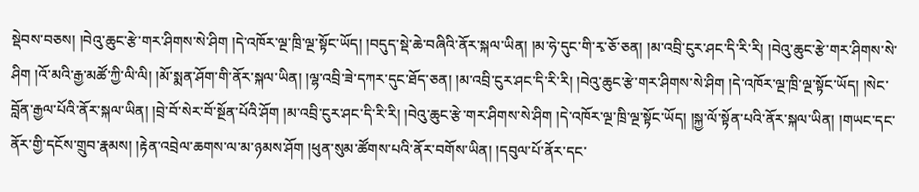སྡེབས་བཅས། །བེའུ་ཆུང་རྩེ་གར་ཤིགས་སེ་ཤིག །དེ་འཁོར་ལྔ་ཁྲི་ལྔ་སྟོང་ཡོད། །བདུད་སྡེ་ཆེ་བཞིའི་ནོར་སྐལ་ཡིན། །མ་ཧེ་དུང་གི་རྭ་ཅོ་ཅན། །མ་འབྲི་ངུར་ཤང་དི་རི་རི། །བེའུ་ཆུང་རྩེ་གར་ཤིགས་སེ་ཤིག །འོ་མའི་རྒྱ་མཚོ་ཀྱི་ལི་ལི། །མོ་སྨན་ཤོག་གི་ནོར་སྐལ་ཡིན། །ལྷ་འབྲི་ཟེ་དཀར་དུང་ཐོད་ཅན། །མ་འབྲི་ངུར་ཤང་དི་རི་རི། །བེའུ་ཆུང་རྩེ་གར་ཤིགས་སེ་ཤིག །དེ་འཁོར་ལྔ་ཁྲི་ལྔ་སྟོང་ཡོད། །སེང་བློན་རྒྱལ་པོའི་ནོར་སྐལ་ཡིན། །བྲེ་བོ་སེར་བོ་སྔོན་པོའི་ཤོག །མ་འབྲི་ངུར་ཤང་དི་རི་རི། །བེའུ་ཆུང་རྩེ་གར་ཤིགས་སེ་ཤིག །དེ་འཁོར་ལྔ་ཁྲི་ལྔ་སྟོང་ཡོད། །སྐྱ་ལོ་སྟོན་པའི་ནོར་སྐལ་ཡིན། །གཡང་དང་ནོར་གྱི་དངོས་གྲུབ་རྣམས། །རྟེན་འབྲེལ་ཆགས་ལ་མ་ཉམས་ཤོག །ཕུན་སུམ་ཚོགས་པའི་ནོར་བགོས་ཡིན། །དབུལ་པོ་ནོར་དང་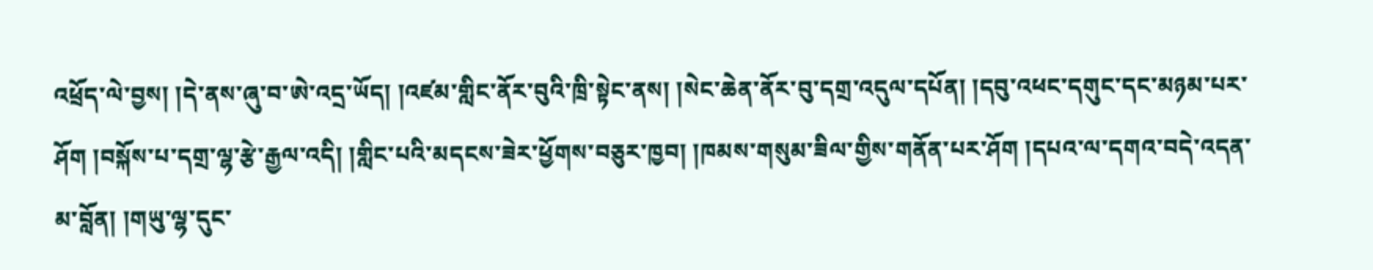འཕྲོད་ལེ་བྱས། །དེ་ནས་ཞུ་བ་ཨེ་འདྲ་ཡོད། །འཛམ་གླིང་ནོར་བུའི་ཁྲི་སྟེང་ནས། །སེང་ཆེན་ནོར་བུ་དགྲ་འདུལ་དཔོན། །དབུ་འཕང་དགུང་དང་མཉམ་པར་ཤོག །བསྐོས་པ་དགྲ་ལྷ་རྩེ་རྒྱལ་འདི། །གླིང་པའི་མདངས་ཟེར་ཕྱོགས་བཅུར་ཁྱབ། །ཁམས་གསུམ་ཟིལ་གྱིས་གནོན་པར་ཤོག །དཔའ་ལ་དགའ་བདེ་འདན་མ་བློན། །གཡུ་ལྷ་དུང་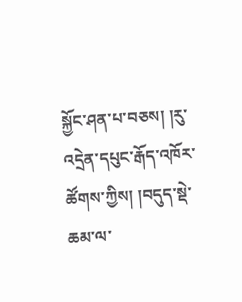སྐྱོང་ཤན་པ་བཅས། །རུ་འདྲེན་དཔུང་རྒོད་འཁོར་ཚོགས་ཀྱིས། །བདུད་སྡེ་ཆམ་ལ་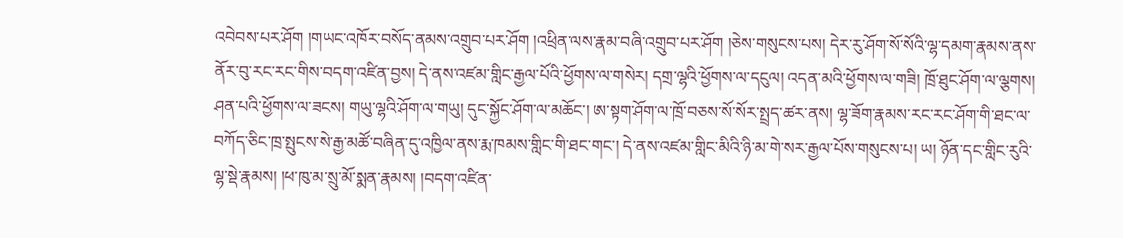འབེབས་པར་ཤོག །གཡང་འཁོར་བསོད་ནམས་འགྲུབ་པར་ཤོག །འཕྲིན་ལས་རྣམ་བཞི་འགྲུབ་པར་ཤོག །ཅེས་གསུངས་པས། དེར་རུ་ཤོག་སོ་སོའི་ལྷ་དམག་རྣམས་ནས་ནོར་བུ་རང་རང་གིས་བདག་འཛིན་བྱས། དེ་ནས་འཛམ་གླིང་རྒྱལ་པོའི་ཕྱོགས་ལ་གསེར། དགྲ་ལྷའི་ཕྱོགས་ལ་དངུལ། འདན་མའི་ཕྱོགས་ལ་གཟི། ཁྲོ་ཐུང་ཤོག་ལ་ལྕགས། ཤན་པའི་ཕྱོགས་ལ་ཟངས། གཡུ་ལྷའི་ཤོག་ལ་གཡུ། དུང་སྐྱོང་ཤོག་ལ་མཆོང་། ཨ་སྟག་ཤོག་ལ་ཁྲོ་བཅས་སོ་སོར་སྤྲད་ཚར་ནས། ལྷ་ཟོག་རྣམས་རང་རང་ཤོག་གི་ཐང་ལ་བཀོད་ཅིང་ཁྲ་སྤུངས་སེ་རྒྱ་མཚོ་བཞིན་དུ་འཁྱིལ་ནས་རྨ་ཁམས་གླིང་གི་ཐང་གང་། དེ་ནས་འཛམ་གླིང་མིའི་ཉི་མ་གེ་སར་རྒྱལ་པོས་གསུངས་པ། ཡ། ཉོན་དང་གླིང་རུའི་ལྷ་སྡེ་རྣམས། །ཕ་ཁུ་མ་སྲུ་མོ་སྨན་རྣམས། །བདག་འཛིན་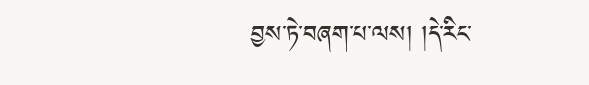བྱས་ཏེ་བཞག་པ་ལས། །དེ་རིང་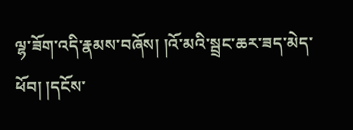ལྷ་ཟོག་འདི་རྣམས་བཞོས། །འོ་མའི་སྦྲང་ཆར་ཟད་མེད་ཕོབ། །དངོས་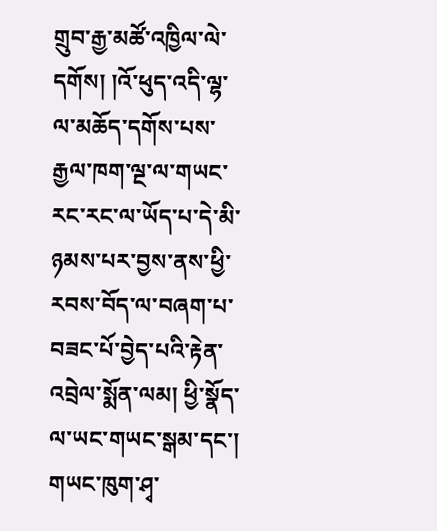གྲུབ་རྒྱ་མཚོ་འཁྱིལ་ལེ་དགོས། །འོ་ཕུད་འདི་ལྷ་ལ་མཆོད་དགོས་པས་རྒྱལ་ཁག་ལྔ་ལ་གཡང་རང་རང་ལ་ཡོད་པ་དེ་མི་ཉམས་པར་བྱས་ནས་ཕྱི་རབས་བོད་ལ་བཞག་པ་བཟང་པོ་བྱེད་པའི་རྟེན་འབྲེལ་སྨོན་ལམ། ཕྱི་སྣོད་ལ་ཡང་གཡང་སྒམ་དང་། གཡང་ཁུག་ཤྭ་